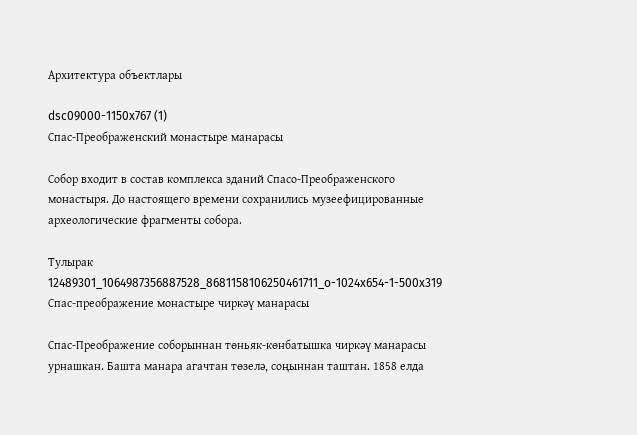Архитектура объектлары

dsc09000-1150x767 (1)
Спас-Преображенский монастыре манарасы

Собор входит в состав комплекса зданий Спасо-Преображенского монастыря. До настоящего времени сохранились музеефицированные археологические фрагменты собора.

Тулырак
12489301_1064987356887528_8681158106250461711_o-1024x654-1-500x319
Спас-преображение монастыре чиркәү манарасы

Спас-Преображение соборыннан төньяк-көнбатышка чиркәү манарасы урнашкан. Башта манара агачтан төзелә, соңыннан таштан. 1858 елда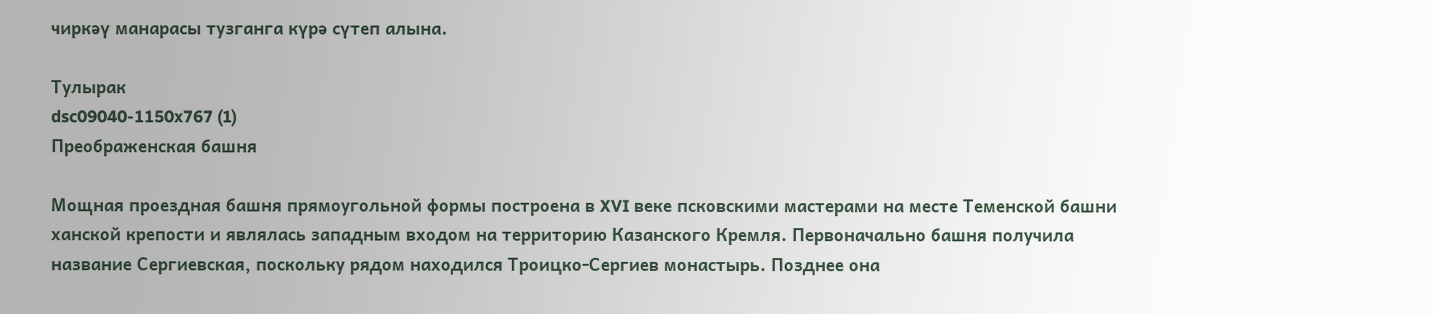чиркәү манарасы тузганга күрә сүтеп алына.

Тулырак
dsc09040-1150x767 (1)
Преображенская башня

Мощная проездная башня прямоугольной формы построена в XVI веке псковскими мастерами на месте Теменской башни ханской крепости и являлась западным входом на территорию Казанского Кремля. Первоначально башня получила название Сергиевская, поскольку рядом находился Троицко-Сергиев монастырь. Позднее она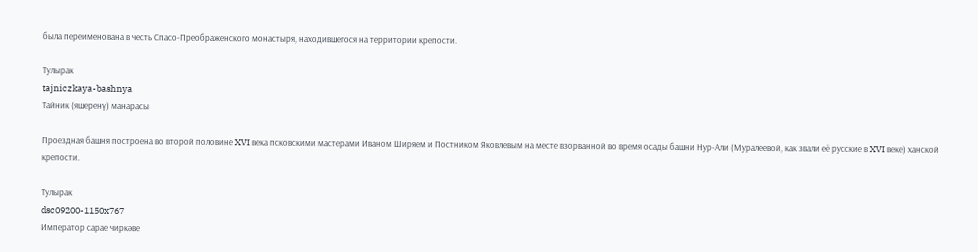была переименована в честь Спасо-Преображенского монастыря, находившегося на территории крепости.

Тулырак
tajniczkaya-bashnya
Тайник (яшеренү) манарасы

Проездная башня построена во второй половине XVI века псковскими мастерами Иваном Ширяем и Постником Яковлевым на месте взорванной во время осады башни Нур-Али (Муралеевой, как звали её русские в XVI веке) ханской крепости.

Тулырак
dsc09200-1150x767
Император сарае чиркәве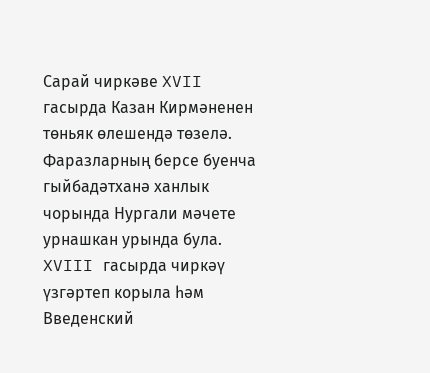Сарай чиркәве XVII гасырда Казан Кирмәненен төньяк өлешендә төзелә. Фаразларның берсе буенча гыйбадәтханә ханлык чорында Нургали мәчете урнашкан урында була. XVIII гасырда чиркәү үзгәртеп корыла һәм Введенский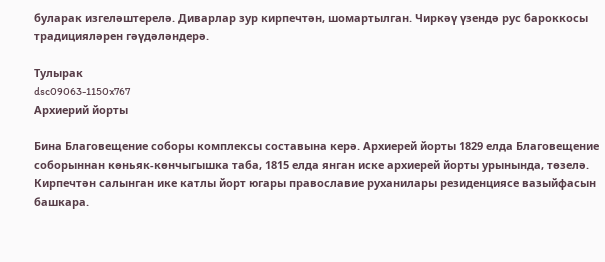буларак изгеләштерелә. Диварлар зур кирпечтән, шомартылган. Чиркәү үзендә рус бароккосы традицияләрен гәүдәләндерә.

Тулырак
dsc09063-1150x767
Архиерий йорты

Бина Благовещение соборы комплексы составына керә. Архиерей йорты 1829 елда Благовещение соборыннан көньяк-көнчыгышка таба, 1815 елда янган иске архиерей йорты урынында, төзелә. Кирпечтән салынган ике катлы йорт югары православие руханилары резиденциясе вазыйфасын башкара.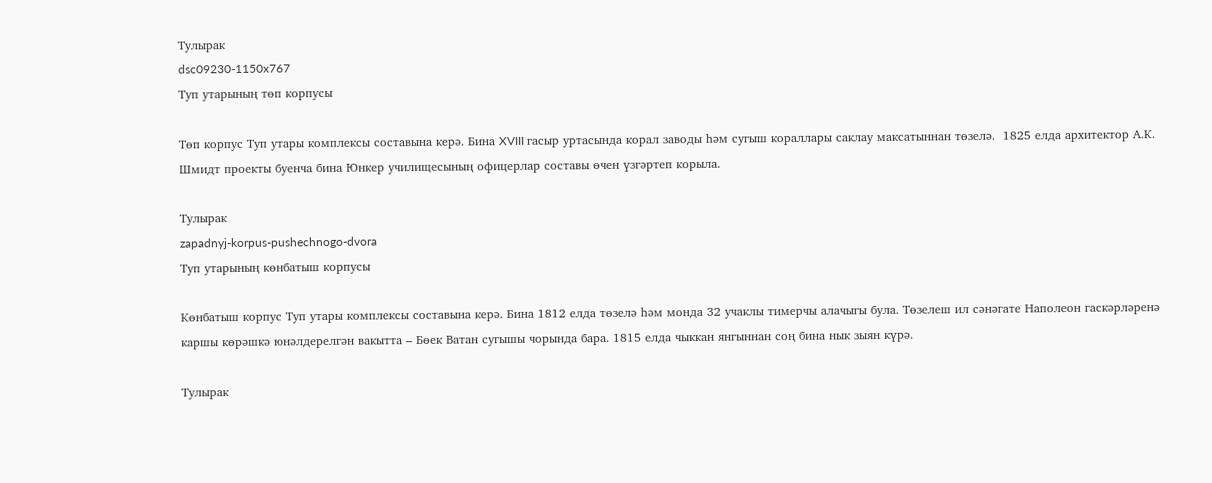Тулырак
dsc09230-1150x767
Туп утарының төп корпусы

Төп корпус Туп утары комплексы составына керә. Бина XVIII гасыр уртасында корал заводы һәм сугыш кораллары саклау максатыннан төзелә.  1825 елда архитектор А.К. Шмидт проекты буенча бина Юнкер училищесының офицерлар составы өчен үзгәртеп корыла.

Тулырак
zapadnyj-korpus-pushechnogo-dvora
Туп утарының көнбатыш корпусы

Көнбатыш корпус Туп утары комплексы составына керә. Бина 1812 елда төзелә һәм монда 32 учаклы тимерчы алачыгы була. Төзелеш ил сәнәгате Наполеон гаскәрләренә каршы көрәшкә юнәлдерелгән вакытта – Бөек Ватан сугышы чорында бара. 1815 елда чыккан янгыннан соң бина нык зыян күрә.

Тулырак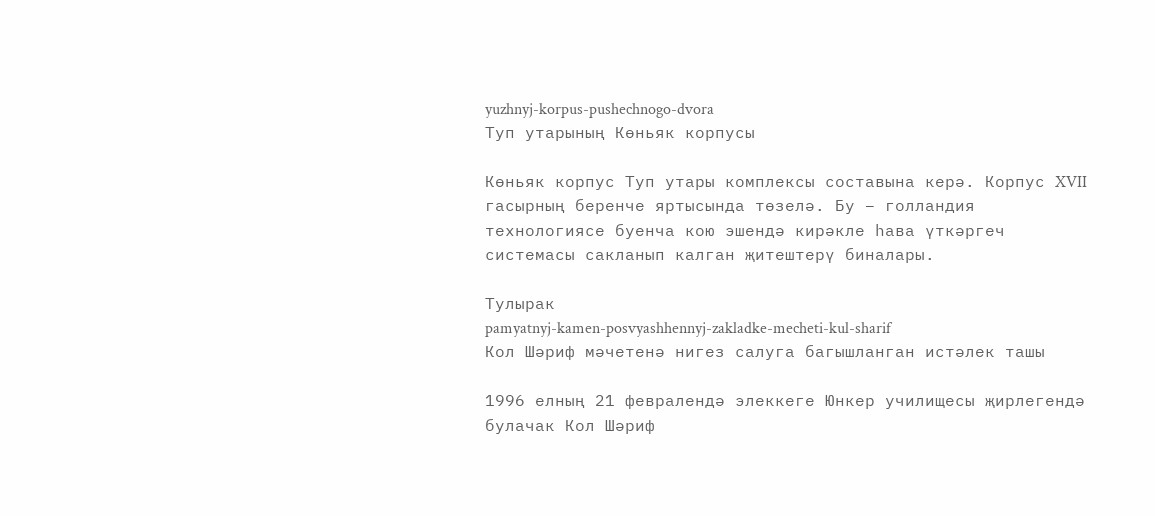yuzhnyj-korpus-pushechnogo-dvora
Туп утарының Көньяк корпусы

Көньяк корпус Туп утары комплексы составына керә. Корпус XVII гасырның беренче яртысында төзелә. Бу – голландия технологиясе буенча кою эшендә кирәкле һава үткәргеч системасы сакланып калган җитештерү биналары.

Тулырак
pamyatnyj-kamen-posvyashhennyj-zakladke-mecheti-kul-sharif
Кол Шәриф мәчетенә нигез салуга багышланган истәлек ташы

1996 елның 21 февралендә элеккеге Юнкер училищесы җирлегендә булачак Кол Шәриф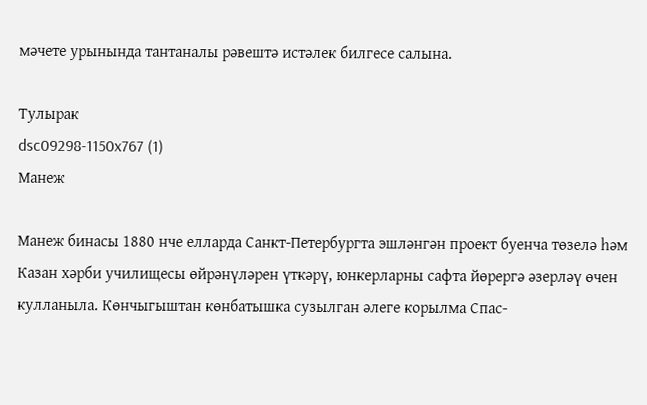мәчете урынында тантаналы рәвештә истәлек билгесе салына.

Тулырак
dsc09298-1150x767 (1)
Манеж

Манеж бинасы 1880 нче елларда Санкт-Петербургта эшләнгән проект буенча төзелә һәм Казан хәрби училищесы өйрәнүләрен үткәрү, юнкерларны сафта йөрергә әзерләү өчен кулланыла. Көнчыгыштан көнбатышка сузылган әлеге корылма Спас-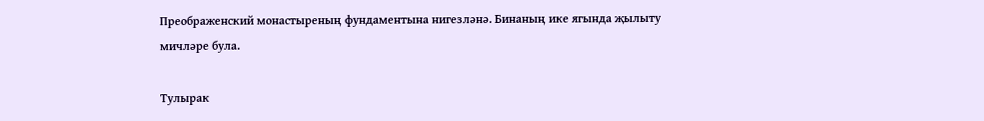Преображенский монастыреның фундаментына нигезләнә. Бинаның ике ягында җылыту мичләре була.

Тулырак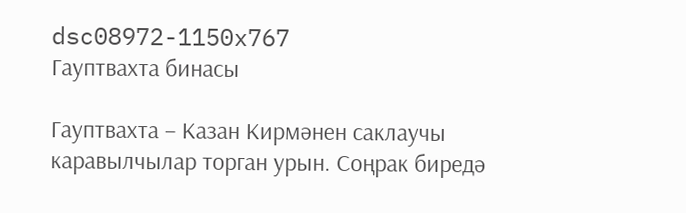dsc08972-1150x767
Гауптвахта бинасы

Гауптвахта – Казан Кирмәнен саклаучы каравылчылар торган урын. Соңрак биредә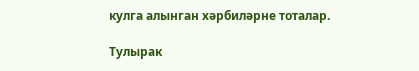кулга алынган хәрбиләрне тоталар.

Тулырак